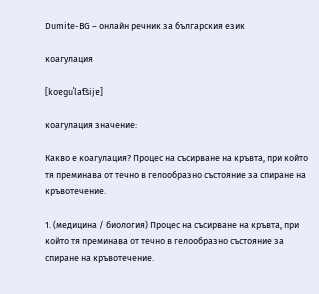Dumite-BG – онлайн речник за българския език

коагулация

[koɐɡuˈlat͡sijɐ]

коагулация значение:

Какво е коагулация? Процес на съсирване на кръвта, при който тя преминава от течно в гелообразно състояние за спиране на кръвотечение.

1. (медицина / биология) Процес на съсирване на кръвта, при който тя преминава от течно в гелообразно състояние за спиране на кръвотечение.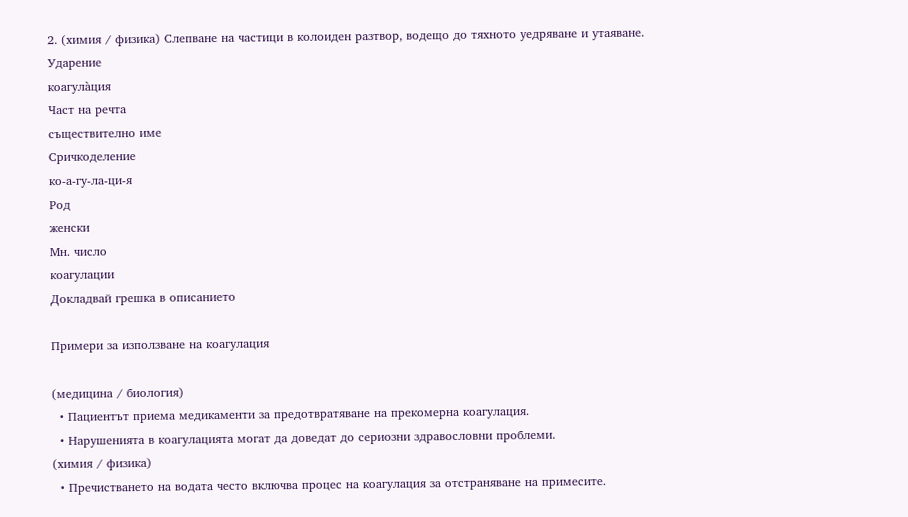2. (химия / физика) Слепване на частици в колоиден разтвор, водещо до тяхното уедряване и утаяване.
Ударение
коагула̀ция
Част на речта
съществително име
Сричкоделение
ко-а-гу-ла-ци-я
Род
женски
Мн. число
коагулации
Докладвай грешка в описанието

Примери за използване на коагулация

(медицина / биология)
  • Пациентът приема медикаменти за предотвратяване на прекомерна коагулация.
  • Нарушенията в коагулацията могат да доведат до сериозни здравословни проблеми.
(химия / физика)
  • Пречистването на водата често включва процес на коагулация за отстраняване на примесите.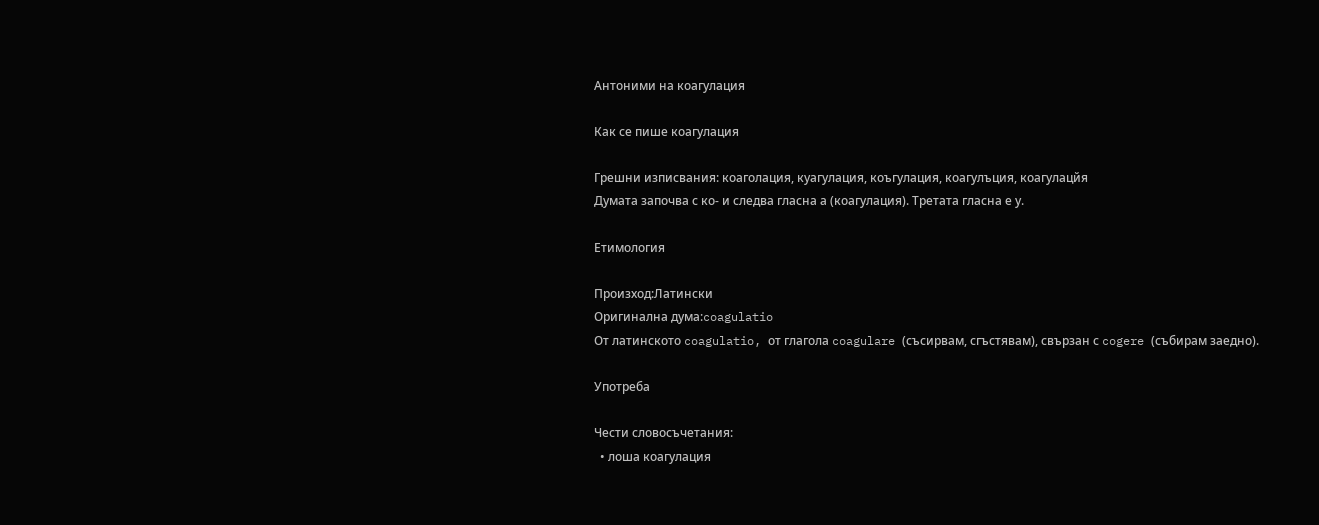Антоними на коагулация

Как се пише коагулация

Грешни изписвания: коаголация, куагулация, коъгулация, коагулъция, коагулацйя
Думата започва с ко- и следва гласна а (коагулация). Третата гласна е у.

Етимология

Произход:Латински
Оригинална дума:coagulatio
От латинското coagulatio, от глагола coagulare (съсирвам, сгъстявам), свързан с cogere (събирам заедно).

Употреба

Чести словосъчетания:
  • лоша коагулация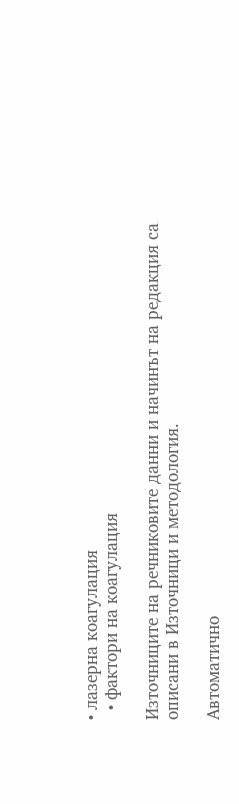• лазерна коагулация
  • фактори на коагулация

Източниците на речниковите данни и начинът на редакция са описани в Източници и методология.

Автоматично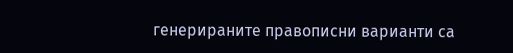генерираните правописни варианти са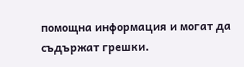помощна информация и могат да съдържат грешки.